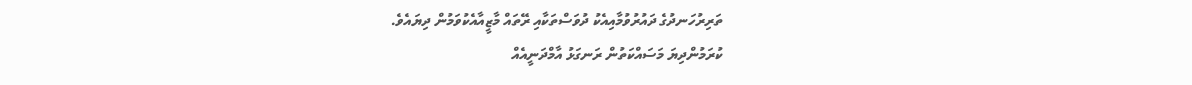ތަރިރުހަނދުގެ ދައުރުވުމާއިއެކު ދުވަސްތަކާއި ރޭތައް މާޒީއާއެކުވަމުން ދިޔައެވެ.
ކުރަމުންދިޔަ މަސައްކަތުން ރަނގަޅު އާމްދަނީއެއް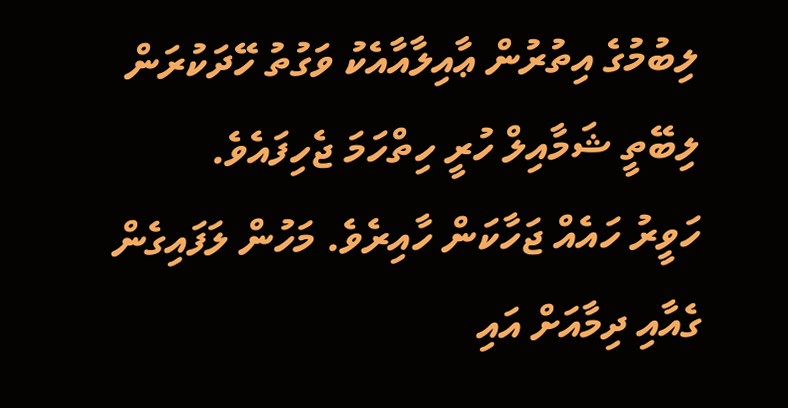ލިބުމުގެ އިތުރުން ޢާއިލާއާއެކު ވަގުތު ހޭދަކުރަން ލިބޭތީ ޝަމާއިލް ހުރީ ހިތްހަމަ ޖެހިފައެވެ.
ހަވީރު ހައެއް ޖަހާކަން ހާއިރެވެ. މަހުން ލަފައިގެން ގެއާއި ދިމާއަށް އައި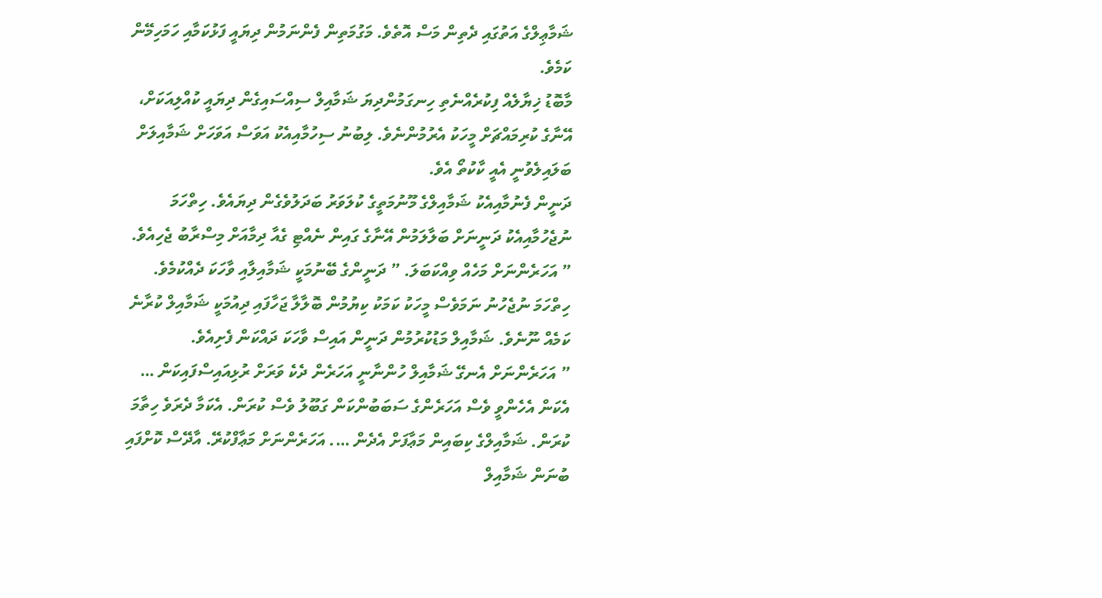ޝަމާޢިލްގެ އަތުގައި ދެތިން މަސް އޮތެވެ. މަގުމަތިން ފެންނަމުން ދިޔައީ ފަޅުކަމާއި ހަމަހިމޭން ކަމެވެ.
މާބޮޑު ޚިޔާލެއް ފިކުރެއްނެތި ހިނގަމުންދިޔަ ޝަމާއިލް ސިއްސައިގެން ދިޔައީ ކުއްލިއަކަށް، އޭނާގެ ކުރިމައްޗަށް މީހަކު އެރުމުންނެވެ. ލިބުނު ސިހުމާއިއެކު އަވަސް އަވަހަށް ޝަމާއިލަށް ބަލައިލެވުނީ އެއީ ކާކުތޯ އެވެ.
ދަނީން ފެނުމާއިއެކު ޝަމާއިލްގެ މޫނުމަތީގެ ކުލަވަރު ބަދަލުވެގެން ދިޔައެވެ. ހިތްހަމަ ނުޖެހުމާއިއެކު ދަނީނަށް ބަލާލަމުން އޭނާގެ ގައިން ނެއްޓި ގެއާ ދިމާއަށް މިސްރާބު ޖެހިއެވެ.
” އަހަރެންނަށް މަހެއް ވިއްކަބަލަ. ” ދަނީންގެ ބޭނުމަކީ ޝަމާއިލާއި ވާހަކަ ދެއްކުމެވެ.
ހިތްހަމަ ނުޖެހުނު ނަމަވެސް މީހަކު ކަމަކު ކިޔުމުން ބޮލާލާ ޖަހާފައި ދިއުމަކީ ޝަމާއިލް ކުރާނެ ކަމެއް ނޫނެވެ. ޝަމާއިލް މަޑުކުރުމުން ދަނީން އައިސް ވާހަކަ ދައްކަން ފެށިއެވެ.
” އަހަރެންނަށް އެނގޭ ޝަމާއިލް ހުންނާނީ އަހަރެން ދެކެ ވަރަށް ރުޅިއައިސްފައިކަން … އެކަން އެހެންވީ ވެސް އަހަރެންގެ ސަބަބުންކަން ގަބޫލު ވެސް ކުރަން. އެކަމާ ދެރަވެ ހިތާމަ ކުރަން. ޝަމާއިލްގެ ކިބައިން މަޢާފަށް އެދެން …. އަހަރެންނަށް މަޢާފްކުރޭ. އާދޭސް ކޮށްފައި ބުނަން ޝަމާއިލް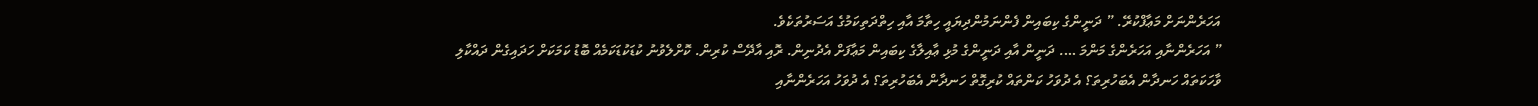އަހަރެންނަށް މަޢާފްކުރޭ. ” ދަނީންގެ ކިބައިން ފެންނަމުންދިޔައީ ހިތާމަ އާއި ހިތްދަތިކަމުގެ އަސަރުތަކެވެ.
” އަހަރެންނާއި އަހަރެންގެ މަންމަ …. ދަނީން އާއި ދަނީންގެ މުޅި ޢާއިލާގެ ކިބައިން މަޢާފަށް އެދުނިން. ރޮއި އާދޭސް ކުރިން. ކޮށްލެވުނު ކުޑަކުޑަކަމެއް ބޮޑު ކަމަކަށް ހަދައިގެން ދައްކާލި ވާހަކަތައް ހަނދާން އެބަހުރިތަ؟ އެ ދުވަހު ކަންތައް ކުރިގޮތް ހަނދާން އެބަހުރިތަ؟ އެ ދުވަހު އަހަރެންނާއި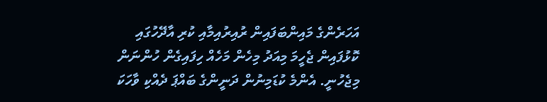އަހަރެންގެ މައިންބަފައިން ރުއިރުއިމާއި ކުރި އާދޭހުގައި ކޮޅުފައިން ޖެހީމަ މިއަދު މިހެން މަހެއް ހިފައިގެން ހުންނަން މިޖެހުނީ. އެންމެ ކުޑަމިނުން ދަނީންގެ ބައްޕަ ދެއްކި ވާހަކަ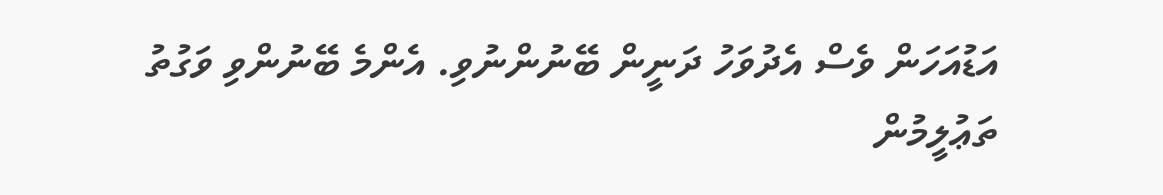އަޑުއަހަން ވެސް އެދުވަހު ދަނީން ބޭނުންނުވި. އެންމެ ބޭނުންވި ވަގުތު ތަޢުލީމުން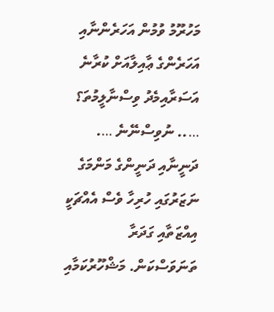މަހުރޫމު ވުމުން އަހަރެންނާއި އަހަރެންގެ ޢާއިލާއަށް ކުރާނެ އަސަރާއިމެދު ވިސްނާލީމުތަ؟ ….. ނުވިސްނޭނެ …. ދަނީނާއި ދަނީންގެ މަންމަގެ ނަޒަރުގައި ހުރިހާ ވެސް އެއްޗަކީ އިއްޒަތާއި ގަދަރާ ތަނަވަސްކަން. މަޝްހޫރުކަމާއި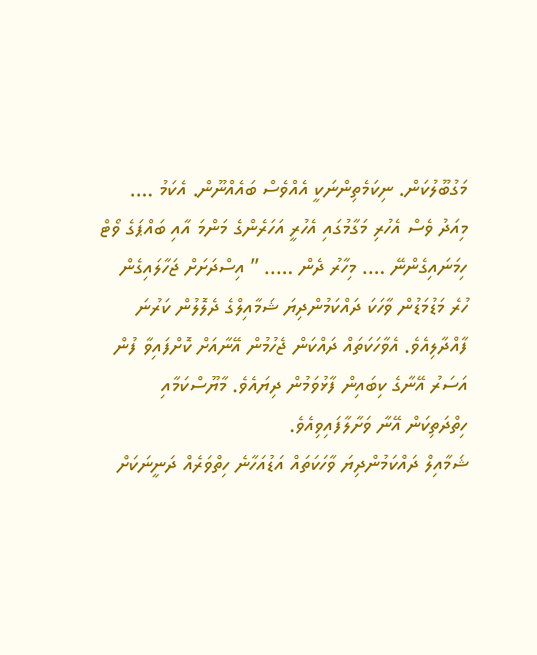މަގުބޫލުކަން. ނިކަމެތިންނަކީ އެއްވެސް ބައެއްނޫން. އެކަމު …. މިއަދު ވެސް އެހުރި މަގާމުގައި އެހުރީ އަހަރެންގެ މަންމަ އާއި ބައްޕަގެ ވޯޓް ހިމަނައިގެންނޭ …. މިހާރު ދެން ….. ” އިސްދަށަށް ޖަހާލައިގެން ހުރެ މަޑުމަޑުން ވާހަކަ ދައްކަމުންދިޔަ ޝަމާއިލްގެ ދެލޮލުން ކަރުނަ ފާއްދާލިއެވެ. އެވާހަކަތައް ދައްކަން ޖެހުމުން އޭނާއަށް ކޮށްފައިވާ ފުން އަސަރު އޭނާގެ ކިބައިން ފާޅުވަމުން ދިޔައެވެ. މާޔޫސްކަމާއި ހިތްދަތިކަން އޭނާ ވަށާލާފައިވިއެވެ.
ޝަމާއިލް ދައްކަމުންދިޔަ ވާހަކަތައް އަޑުއަހާނެ ހިތްވަރެއް ދަނީނަކަށް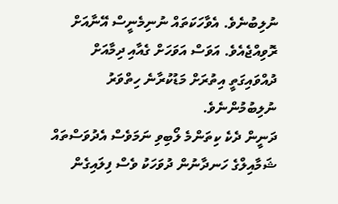ނުލިބުނެވެ. އެވާހަކަތައް ނުނިމެނީސް އޭނާއަށް ރޮވިއްޖެއެވެ. އަވަސް އަވަހަށް ގެއާއި ދިމާއަށް ދުއްވައިގަތީ އިތުރަށް މަޑުކުރާނެ ހިތްވަރު ނުލިބުމުންނެވެ.
ދަނީން ދެކެ ކިތަންމެ ލޯބިވި ނަމަވެސް އެދުވަސްތައް ޝަމާއިލްގެ ހަނދާނުން ދުވަހަކު ވެސް ފިލައިގެން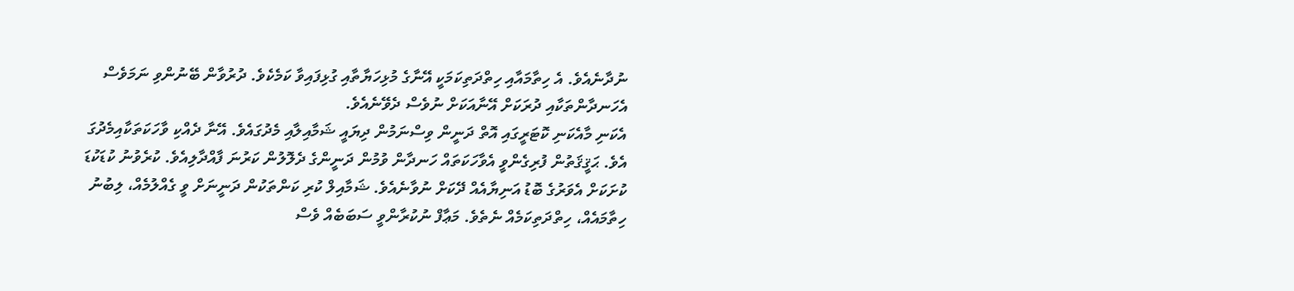ނުދާނެއެވެ. އެ ހިތާމައާއި ހިތްދަތިކަމަކީ އޭނާގެ މުޅިހަޔާތާއި ގުޅިފައިވާ ކަމެކެވެ. ދުރުވާން ބޭނުންވި ނަމަވެސް އެހަނދާންތަކާއި ދުރަކަށް އޭނާއަކަށް ނުވެސް ދެވޭނެއެވެ.
އެކަނި މާއެކަނި ކޮޓަރީގައި އޮތް ދަނީން ވިސްނަމުން ދިޔައީ ޝަމާއިލާއި މެދުގައެވެ. އޭނާ ދެއްކި ވާހަކަތަކާއިމެދުގަ އެވެ. ޙަޤީޤަތުން ފުރިގެންވީ އެވާހަކަތައް ހަނދާން ވުމުން ދަނީންގެ ދެލޮލުން ކަރުނަ ފާއްދާލިއެވެ. ކުރެވުނު ކުޑަކުޑަ ކުށަކަށް އެވަރުގެ ބޮޑު އަނިޔާއެއް ދޭކަށް ނުވާނެއެވެ. ޝަމާއިލް ކުރި ކަންތަކުން ދަނީނަށް ވީ ގެއްލުމެއް، ލިބުނު ހިތާމައެއް، ހިތްދަތިކަމެއް ނެތެވެ. މަޢާފް ނުކުރާންވީ ސަބަބެއް ވެސް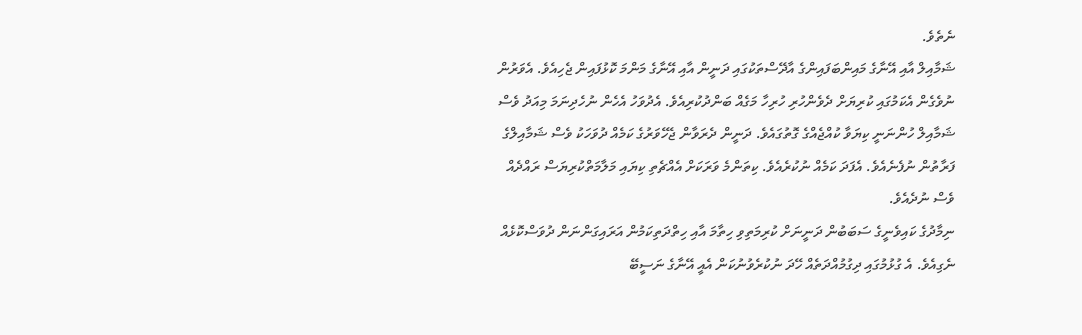ނެތެވެ.
ޝަމާއިލް އާއި އޭނާގެ މައިންބަފައިންގެ އާދޭސްތަކުގައި ދަނީން އާއި އޭނާގެ މަންމަ ކޮޅުފައިން ޖެހިއެވެ. އެވަރުން ނުވެގެން އެކަމުގައި ކުރިޔަށް ދެވެންހުރި ހުރިހާ މަގެއް ބަންދުކުރިއެވެ. އެދުވަހު އެހެން ނުހެދިނަމަ މިއަދު ވެސް ޝަމާއިލް ހުންނަނީ ކިޔަވާ ކުއްޖެއްގެ ގޮތުގައެވެ. ދަނީން ދެރަވާން ޖެހޭވަރުގެ ކަމެއް ދުވަހަކު ވެސް ޝަމާއިލްގެ ފަރާތުން ނުފެނެއެވެ. އެފަދަ ކަމެއް ނުކުރެއެވެ. ކިތަންމެ ވަރަކަށް އެއްޗެތި ކިޔައި މަލާމަތްކުރިޔަސް ރައްދެއް ވެސް ނުދެއެވެ.
ނިމާދުގެ ކައިވެނީގެ ސަބަބުން ދަނީނަށް ކުރިމަތިވި ހިތާމަ އާއި ހިތްދަތިކަމުން އަރައިގަންނަން ދުވަސްކޮޅެއް ނެގިއެވެ. އެ ގުޅުމުގައި ދިގުމުއްދަތެއް ހޭދަ ނުކުރެވުނުކަން އެއީ އޭނާގެ ނަސީބޭ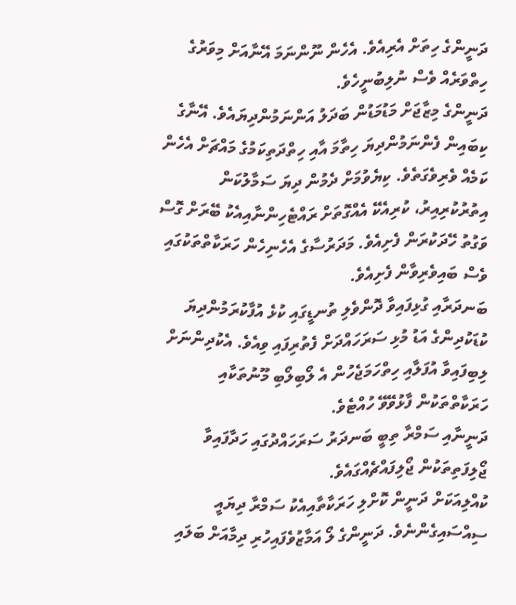ދަނީންގެ ހިތަށް އެރިއެވެ. އެހެން ނޫންނަމަ އޭނާއަށް މިވަރުގެ ހިތްވަރެއް ވެސް ނުލިބުނީހެވެ.
ދަނީންގެ މިޒާޖަށް މަޑުމަޑުން ބަދަލު އަންނަމުންދިޔައެވެ. އޭނާގެ ކިބައިން ފެންނަމުންދިޔަ ހިތާމަ އާއި ހިތްދަތިކަމުގެ މައްޗަށް އެހެން ކަމެއް ވެރިވެގަތެވެ. ކިޔެވުމަށް ދެމުން ދިޔަ ސަމާލުކަން އިތުރުކުރިއިރު، ކުރިއެކޭ އެއްގޮތަށް ރައްޓެހިންނާއިއެކު ބޭރަށް ގޮސް ވަގުތު ހޭދަކުރަން ފެށިއެވެ. މަދަރުސާގެ އެހެނިހެން ހަރަކާތްތަކުގައި ވެސް ބައިވެރިވާން ފެށިއެވެ.
ބަނދަރާއި ގުޅިފައިވާ ދޮންވެލި ތުނޑީގައި ކުޅެ އުފާކުރަމުންދިޔަ ކުޑަކުދިންގެ އަޑު މުޅި ސަރަހައްދަށް ފެތުރިފައި ވިއެވެ. އެކުދިންނަށް ލިބިފައިވާ އުފަލާއި ހިތްހަމަޖެހުން އެ ލޯބިލޯބި މޫނުތަކާއި ހަރަކާތްތަކުން ފާޅުވޭވޭ ހުއްޓެވެ.
ދަނީނާއި ސަމްރާ ތިބީ ބަނދަރު ސަރަހައްދުގައި ހަދާފައިވާ ޖޯލިފަތިތަކުން ޖޯލިފައްޗެއްގައެވެ.
ކުއްލިއަކަށް ދަނީން ކޮށްލި ހަރަކާތާއިއެކު ސަމްރާ ދިޔައީ ސިއްސައިގެންނެވެ. ދަނީންގެ ލޯ އަމާޒުވެފައިހުރި ދިމާއަށް ބަލައި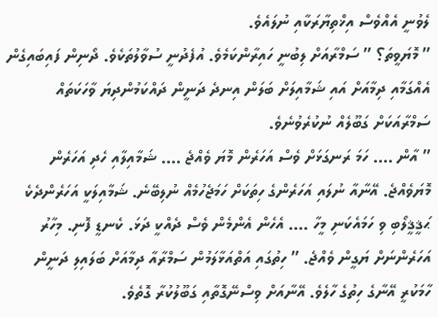ލެވުނީ އެއްވެސް އިޚްތިޔާރަކާއި ނުލައެވެ.
” މޮޔަވީތަ؟ ” ސަމްރާއަށް ލިބުނީ ހައިރާންކަމެވެ. އުފެދުނީ ސުވާލުތަކެވެ. ދޯނިން ފައިބައިގެން އެއްގަމާއި ދިމާއަށް އައި ޝަމާއިލަށް ބަލަން އިނދެ ދަނީން ދައްކަމުންދިޔަ ވާހަކަތައް ސަމްރާއަކަށް ގަބޫލެއް ނުކުރެވުނެވެ.
” އާން …. ހަމަ ރަނގަޅަށް ވެސް އަހަރެން މޮޔަ ވެއްޖެ …. ޝަމާއިލާއި ހެދި އަހަރެން މޮޔަވެއްޖެ. އޭނާއާ ނުލައި އަހަރެންގެ ހިތަކަށް ހަމަޖެހުމެއް ނުލިބޭނެ. ޝަމާއިލަކީ އަހަރެންދެކެ ޙަޤީޤީލޯބި ވި ހަމައެކަނި މީހާ …. އެހެން އެންމެން ވެސް ދެއްކީ ދަޅަ. ކެނޑީ ފޮނި. މިހާރު އަހަރެންނަށް ޔަގީން ވެއްޖެ. ” ހިތުގައި އަތްއަޅާލަމުން ސަމްރާއާ ދިމާއަށް ބަލައިލި ދަނީން ހާމަކުރީ އޭނާގެ ހިތުގެ ހާލެވެ. އޭނާއަށް ވިސްނޭގޮތާއި ގަބޫލުކުރާ ގޮތެވެ.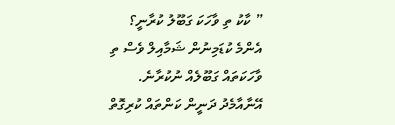” ކާކު ތި ވާހަކަ ގަބޫލު ކުރާނީ؟ އެންމެ ކުޑަމިނުން ޝަމާއިލް ވެސް ތި ވާހަކަތައް ގަބޫލެއް ނުކުރާނެ. އޭނާއާމެދު ދަނީން ކަންތައް ކުރިގޮތް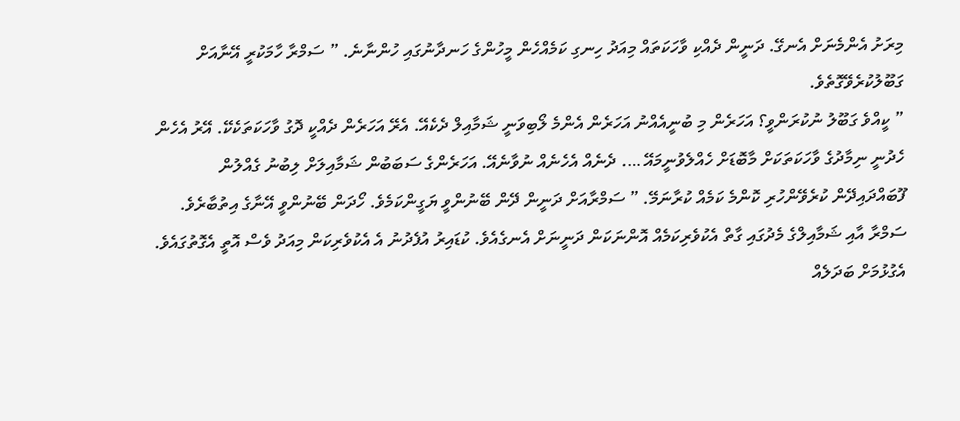މިރަށު އެންމެނަށް އެނގޭ. ދަނީން ދެއްކި ވާހަކަތައް މިއަދު ހިނގި ކަމެއްހެން މީހުންގެ ހަނދާނުގައި ހުންނާނެ. ” ސަމްރާ ހާމަކުރީ އޭނާއަށް ގަބޫލުކުރެވޭގޮތެވެ.
” ކީއްވެ ގަބޫލު ނުކުރަންވީ؟ އަހަރެން މި ބުނީއެއްނު އަހަރެން އެންމެ ލޯބިވަނީ ޝަމާއިލް ދެކެއޭ. އެރޭ އަހަރެން ދެއްކީ ދޮގު ވާހަކަތަކެކޭ. އޭރު އެހެން ހެދުނީ ނިމާދުގެ ވާހަކަތަކަށް މާބޮޑަށް ހެއްލެވުނީމައޭ …. ދެނެއް އެހެނެއް ނުވާނެއޭ. އަހަރެންގެ ސަބަބުން ޝަމާއިލަށް ލިބުނު ގެއްލުން ފޫބައްދައިދޭން ކުރެވޭންހުރި ކޮންމެ ކަމެއް ކުރާނަމޭ. ” ސަމްރާއަށް ދަނީން ދޭން ބޭނުންވީ ޔަގީންކަމެވެ. ހޯދަން ބޭނުންވީ އޭނާގެ އިތުބާރެވެ.
ސަމްރާ އާއި ޝަމާއިލްގެ މެދުގައި ގާތް އެކުވެރިކަމެއް އޮންނަކަން ދަނީނަށް އެނގެއެވެ. ކުޑައިރު އުފެދުނު އެ އެކުވެރިކަން މިއަދު ވެސް އޮތީ އެގޮތުގައެވެ. އެގުޅުމަށް ބަދަލެއް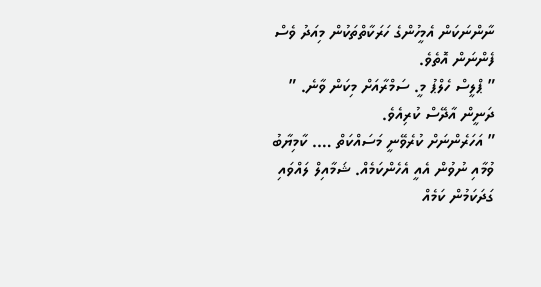ނާންނަކަން އެމީހުންގެ ހަރަކާތްތަކުން މިއަދު ވެސް ފެންނަން އޮތެވެ.
” ޕްލީސް ހެލްޕު މީ. ސަމްރާއަށް މިކަން ވާނެ. ” ދަނީން އާދޭސް ކުރިއެވެ.
” އަހަރެންނަށް ކުރެވޭނީ މަސައްކަތް …. ކާމިޔާބު ވުމާއި ނުވުން އެއީ އެހެންކަމެއް. ޝަމާއިލް ލައްވައި ގަދަކަމުން ކަމެއް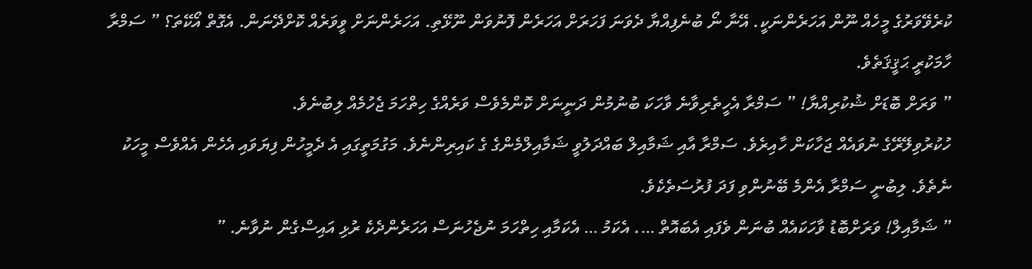ކުރެވޭވަރުގެ މީހެއް ނޫން އަހަރެންނަކީ. އޭނާ ނޯ ބުނެފިއްޔާ ދެވަނަ ފަހަރަށް އަހަރެން ފޮނުވަން ނޫޅޭތި. އަހަރެންނަށް ވީވަރެއް ކޮށްދޭނަން. އެގޮތް އޯކޭތަ؟ ” ސަމްރާ ހާމަކުރީ ޙަޤީޤަތެވެ.
” ވަރަށް ބޮޑަށް ޝުކުރިއްޔާ! ” ސަމްރާ އެހީތެރިވާނެ ވާހަކަ ބުނުމުން ދަނީނަށް ކޮންމެވެސް ވަރެއްގެ ހިތްހަމަ ޖެހުމެއް ލިބުނެވެ.
ހުކުރުވިލޭރޭގެ ނުވައެއް ޖަހާކަން ހާއިރެވެ. ސަމްރާ އާއި ޝަމާއިލް ބައްދަލުވީ ޝަމާއިލްމެންގެ ގެ ކައިރިންނެވެ. މަގުމަތީގައި އެ ދެމީހުން ފިޔަވައި އެހެން އެއްވެސް މީހަކު ނެތެވެ. ލިބުނީ ސަމްރާ އެންމެ ބޭނުންވި ފަދަ ފުރުސަތެކެވެ.
” ޝަމާއިލް! ވަރަށްބޮޑު ވާހަކައެއް ބުނަން ވެފައި އެބައޮތް …. އެކަމު … އެކަމާއި ހިތްހަމަ ނުޖެހުނަސް އަހަރެންދެކެ ރުޅި އައިސްގެން ނުވާނެ. ”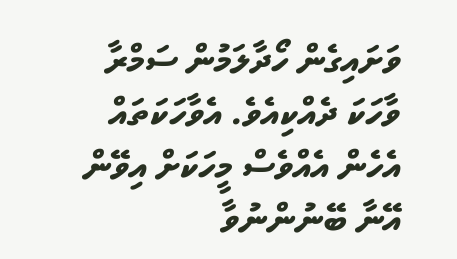ވަށައިގެން ހޯދާލަމުން ސަމްރާ ވާހަކަ ދެއްކިއެވެ. އެވާހަކަތައް އެހެން އެއްވެސް މީހަކަށް އިވޭން އޭނާ ބޭނުންނުވާ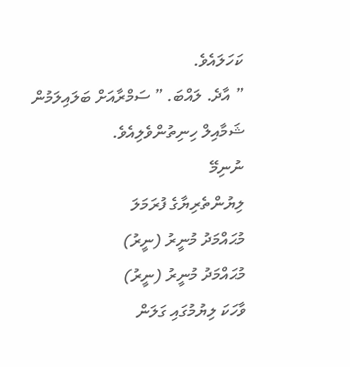ކަހަލައެވެ.
” އާދެ. ލައްބަ. ” ސަމްރާއަށް ބަލައިލަމުން ޝަމާއިލް ހިނިތުންވެލިއެވެ.
ނުނިމޭ
ލިޔުންތެރިޔާގެ ފުރަމަލަ
މުޙައްމަދު މުނީރު (ނީރު)
މުޙައްމަދު މުނީރު (ނީރު)
ވާހަކަ ލިޔުމުގައި ގަލަން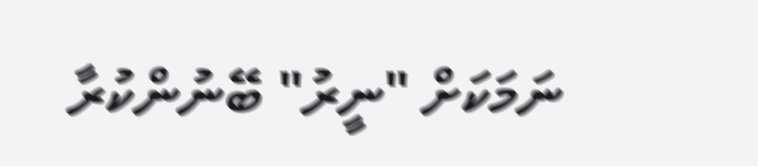ނަމަކަށް "ނީރު" ބޭނުންކުރާ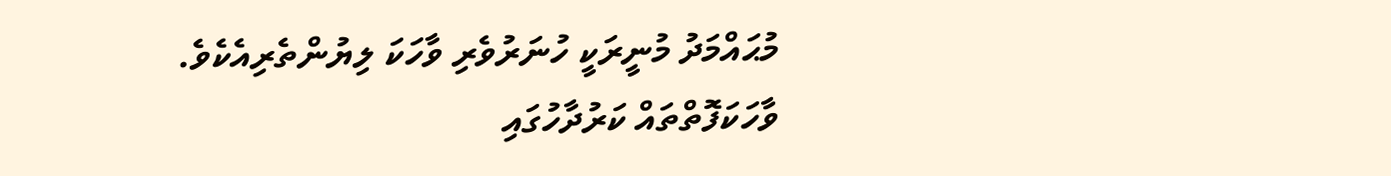މުޙައްމަދު މުނީރަކީ ހުނަރުވެރި ވާހަކަ ލިޔުންތެރިއެކެވެ. ވާހަކަފޮތްތައް ކަރުދާހުގައި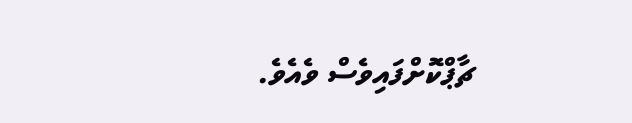ޗާޕްކޮށްފައިވެސް ވެއެވެ.